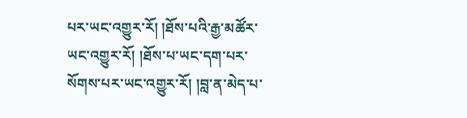པར་ཡང་འགྱུར་རོ། །ཐོས་པའི་རྒྱ་མཚོར་ཡང་འགྱུར་རོ། །ཐོས་པ་ཡང་དག་པར་སོགས་པར་ཡང་འགྱུར་རོ། །བླ་ན་མེད་པ་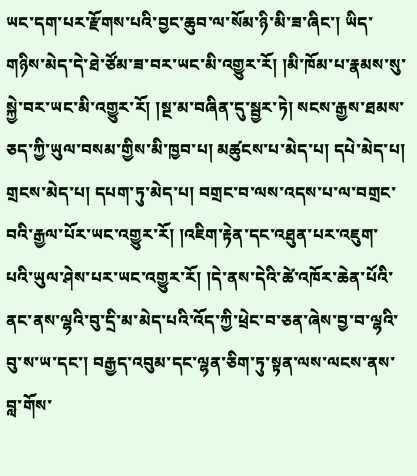ཡང་དག་པར་རྫོགས་པའི་བྱང་ཆུབ་ལ་སོམ་ཉི་མི་ཟ་ཞིང་། ཡིད་གཉིས་མེད་དེ་ཐེ་ཙོམ་ཟ་བར་ཡང་མི་འགྱུར་རོ། །མི་ཁོམ་པ་རྣམས་སུ་སྐྱེ་བར་ཡང་མི་འགྱུར་རོ། །སྔ་མ་བཞིན་དུ་སྦྱར་ཏེ། སངས་རྒྱས་ཐམས་ཅད་ཀྱི་ཡུལ་བསམ་གྱིས་མི་ཁྱབ་པ། མཚུངས་པ་མེད་པ། དཔེ་མེད་པ། གྲངས་མེད་པ། དཔག་ཏུ་མེད་པ། བགྲང་བ་ལས་འདས་པ་ལ་བགྲང་བའི་རྒྱལ་པོར་ཡང་འགྱུར་རོ། །འཇིག་རྟེན་དང་འཐུན་པར་འཇུག་པའི་ཡུལ་ཤེས་པར་ཡང་འགྱུར་རོ། །དེ་ནས་དེའི་ཚེ་འཁོར་ཆེན་པོའི་ནང་ནས་ལྷའི་བུ་དྲི་མ་མེད་པའི་འོད་ཀྱི་ཕྲེང་བ་ཅན་ཞེས་བྱ་བ་ལྷའི་བུ་ས་ཡ་དང་། བརྒྱད་འབུམ་དང་ལྷན་ཅིག་ཏུ་སྟན་ལས་ལངས་ནས་བླ་གོས་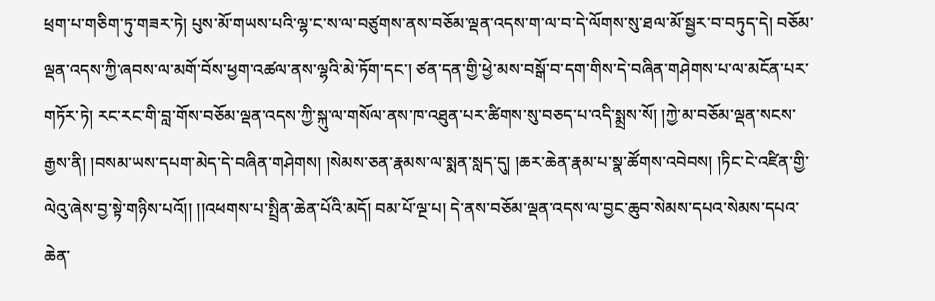ཕྲག་པ་གཅིག་ཏུ་གཟར་ཏེ། པུས་མོ་གཡས་པའི་ལྷ་ང་ས་ལ་བཙུགས་ནས་བཅོམ་ལྡན་འདས་ག་ལ་བ་དེ་ལོགས་སུ་ཐལ་མོ་སྦྱར་བ་བཏུད་དེ། བཅོམ་ལྡན་འདས་ཀྱི་ཞབས་ལ་མགོ་བོས་ཕྱག་འཚལ་ནས་ལྷའི་མེ་ཏོག་དང་། ཙན་དན་གྱི་ཕྱེ་མས་བསྒོ་བ་དག་གིས་དེ་བཞིན་གཤེགས་པ་ལ་མངོན་པར་གཏོར་ཏེ། རང་རང་གི་བླ་གོས་བཅོམ་ལྡན་འདས་ཀྱི་སྐུ་ལ་གསོལ་ནས་ཁ་འཐུན་པར་ཚིགས་སུ་བཅད་པ་འདི་སྨྲས་སོ། །ཀྱེ་མ་བཅོམ་ལྡན་སངས་རྒྱས་ནི། །བསམ་ཡས་དཔག་མེད་དེ་བཞིན་གཤེགས། །སེམས་ཅན་རྣམས་ལ་སྨན་སླད་དུ། །ཆར་ཆེན་རྣམ་པ་སྣ་ཚོགས་འབེབས། །ཏིང་ངེ་འཛིན་གྱི་ལེའུ་ཞེས་བྱ་སྟེ་གཉིས་པའོ།། །།འཕགས་པ་སྤྲིན་ཆེན་པོའི་མདོ། བམ་པོ་ལྔ་པ། དེ་ནས་བཅོམ་ལྡན་འདས་ལ་བྱང་ཆུབ་སེམས་དཔའ་སེམས་དཔའ་ཆེན་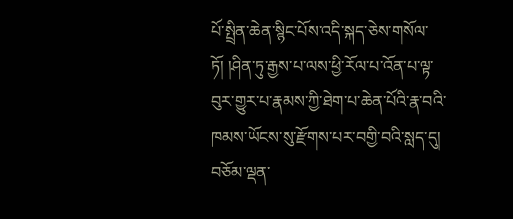པོ་སྤྲིན་ཆེན་སྙིང་པོས་འདི་སྐད་ཅེས་གསོལ་ཏོ། །ཤིན་ཏུ་རྒྱས་པ་ལས་ཕྱི་རོལ་པ་འོན་པ་ལྟ་བུར་གྱུར་པ་རྣམས་ཀྱི་ཐེག་པ་ཆེན་པོའི་རྣ་བའི་ཁམས་ཡོངས་སུ་རྫོགས་པར་བགྱི་བའི་སླད་དུ། བཅོམ་ལྡན་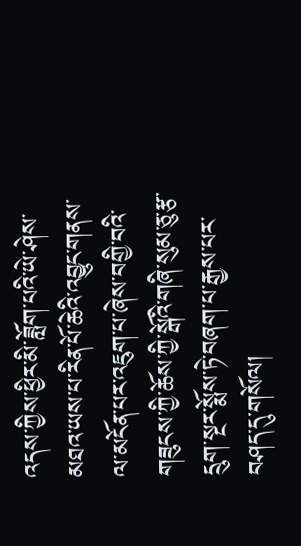འདས་ཀྱིས་ཕྱིར་མི་ཟློག་པའི་ཡེ་ཤེས་མཐའ་ཡས་པ་རིན་པོ་ཆེའི་འབྱུང་གནས་ལ་མངོན་པར་འཇུག་པ་ཞེས་བགྱི་བའི་གཟུངས་ཀྱི་ཆོས་ཀྱི་སྒོའི་གཞི་སུམ་ཅུ་རྩ་དྲུག་སྔར་སྨོས་ཏེ་བཞག་པ་རྒྱས་པར་བཤད་དུ་གསོལ།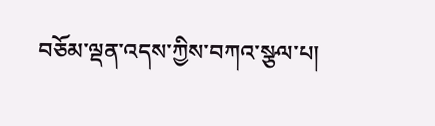བཅོམ་ལྡན་འདས་ཀྱིས་བཀའ་སྩལ་པ།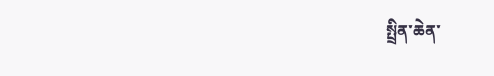སྤྲིན་ཆེན་